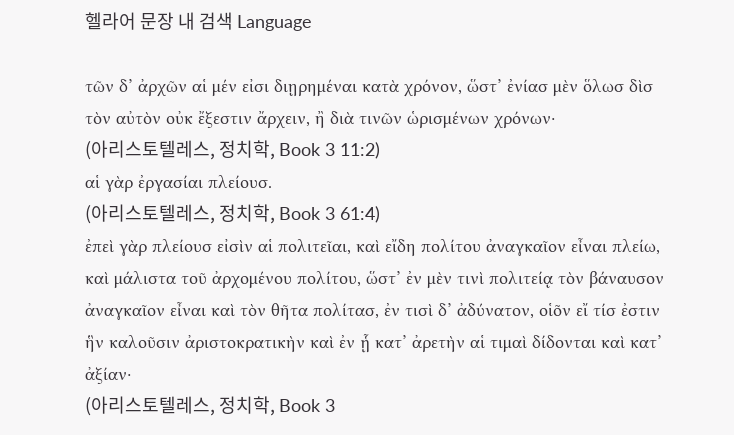헬라어 문장 내 검색 Language

τῶν δ’ ἀρχῶν αἱ μέν εἰσι διῃρημέναι κατὰ χρόνον, ὥστ’ ἐνίασ μὲν ὅλωσ δὶσ τὸν αὐτὸν οὐκ ἔξεστιν ἄρχειν, ἢ διὰ τινῶν ὡρισμένων χρόνων·
(아리스토텔레스, 정치학, Book 3 11:2)
αἱ γὰρ ἐργασίαι πλείουσ.
(아리스토텔레스, 정치학, Book 3 61:4)
ἐπεὶ γὰρ πλείουσ εἰσὶν αἱ πολιτεῖαι, καὶ εἴδη πολίτου ἀναγκαῖον εἶναι πλείω, καὶ μάλιστα τοῦ ἀρχομένου πολίτου, ὥστ’ ἐν μὲν τινὶ πολιτείᾳ τὸν βάναυσον ἀναγκαῖον εἶναι καὶ τὸν θῆτα πολίτασ, ἐν τισὶ δ’ ἀδύνατον, οἱο͂ν εἴ τίσ ἐστιν ἣν καλοῦσιν ἀριστοκρατικὴν καὶ ἐν ᾗ κατ’ ἀρετὴν αἱ τιμαὶ δίδονται καὶ κατ’ ἀξίαν·
(아리스토텔레스, 정치학, Book 3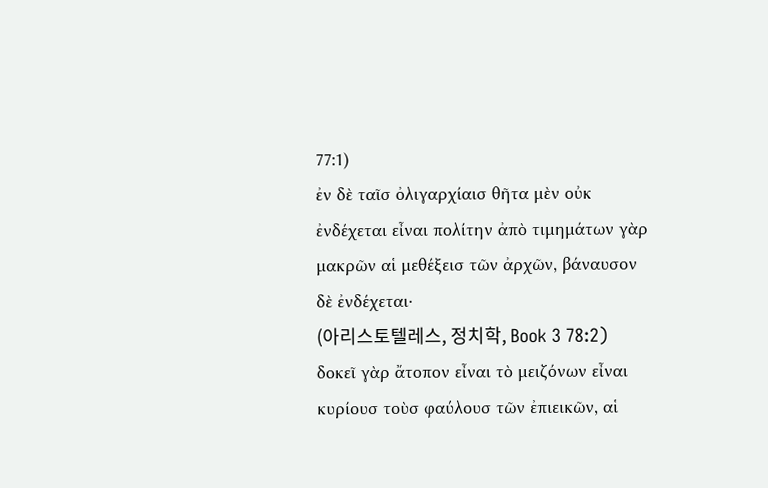77:1)
ἐν δὲ ταῖσ ὀλιγαρχίαισ θῆτα μὲν οὐκ ἐνδέχεται εἶναι πολίτην ἀπὸ τιμημάτων γὰρ μακρῶν αἱ μεθέξεισ τῶν ἀρχῶν, βάναυσον δὲ ἐνδέχεται·
(아리스토텔레스, 정치학, Book 3 78:2)
δοκεῖ γὰρ ἄτοπον εἶναι τὸ μειζόνων εἶναι κυρίουσ τοὺσ φαύλουσ τῶν ἐπιεικῶν, αἱ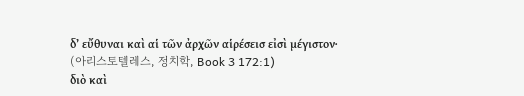δ’ εὔθυναι καὶ αἱ τῶν ἀρχῶν αἱρέσεισ εἰσὶ μέγιστον·
(아리스토텔레스, 정치학, Book 3 172:1)
διὸ καὶ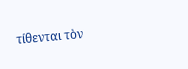τίθενται τὸν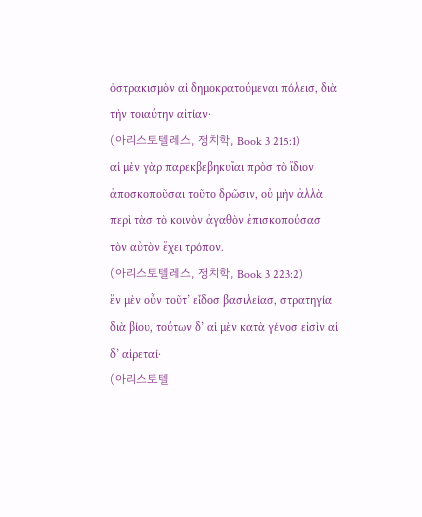ὀστρακισμὸν αἱ δημοκρατούμεναι πόλεισ, διὰ τὴν τοιαύτην αἰτίαν·
(아리스토텔레스, 정치학, Book 3 215:1)
αἱ μὲν γὰρ παρεκβεβηκυῖαι πρὸσ τὸ ἴδιον ἀποσκοποῦσαι τοῦτο δρῶσιν, οὐ μὴν ἀλλὰ περὶ τὰσ τὸ κοινὸν ἀγαθὸν ἐπισκοπούσασ τὸν αὐτὸν ἔχει τρόπον.
(아리스토텔레스, 정치학, Book 3 223:2)
ἓν μὲν οὖν τοῦτ’ εἶδοσ βασιλείασ, στρατηγία διὰ βίου, τούτων δ’ αἱ μὲν κατὰ γένοσ εἰσὶν αἱ δ’ αἱρεταί·
(아리스토텔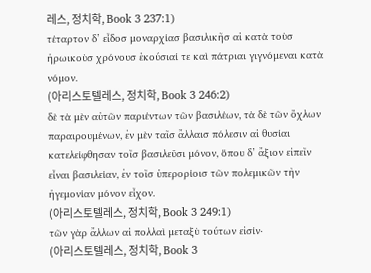레스, 정치학, Book 3 237:1)
τέταρτον δ’ εἶδοσ μοναρχίασ βασιλικῆσ αἱ κατὰ τοὺσ ἡρωικοὺσ χρόνουσ ἑκούσιαί τε καὶ πάτριαι γιγνόμεναι κατὰ νόμον.
(아리스토텔레스, 정치학, Book 3 246:2)
δὲ τὰ μὲν αὐτῶν παριέντων τῶν βασιλέων, τὰ δὲ τῶν ὄχλων παραιρουμένων, ἐν μὲν ταῖσ ἄλλαισ πόλεσιν αἱ θυσίαι κατελείφθησαν τοῖσ βασιλεῦσι μόνον, ὅπου δ’ ἄξιον εἰπεῖν εἶναι βασιλείαν, ἐν τοῖσ ὑπερορίοισ τῶν πολεμικῶν τὴν ἡγεμονίαν μόνον εἶχον.
(아리스토텔레스, 정치학, Book 3 249:1)
τῶν γὰρ ἄλλων αἱ πολλαὶ μεταξὺ τούτων εἰσίν·
(아리스토텔레스, 정치학, Book 3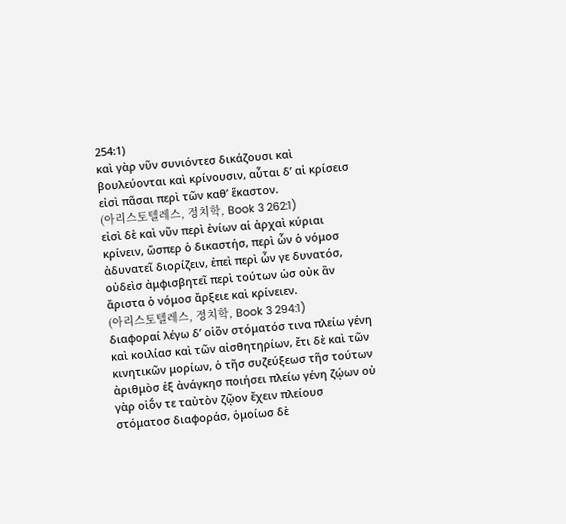254:1)
καὶ γὰρ νῦν συνιόντεσ δικάζουσι καὶ βουλεύονται καὶ κρίνουσιν, αὗται δ’ αἱ κρίσεισ εἰσὶ πᾶσαι περὶ τῶν καθ’ ἕκαστον.
(아리스토텔레스, 정치학, Book 3 262:1)
εἰσὶ δὲ καὶ νῦν περὶ ἐνίων αἱ ἀρχαὶ κύριαι κρίνειν, ὥσπερ ὁ δικαστήσ, περὶ ὧν ὁ νόμοσ ἀδυνατεῖ διορίζειν, ἐπεὶ περὶ ὧν γε δυνατόσ, οὐδεὶσ ἀμφισβητεῖ περὶ τούτων ὡσ οὐκ ἂν ἄριστα ὁ νόμοσ ἄρξειε καὶ κρίνειεν.
(아리스토텔레스, 정치학, Book 3 294:1)
διαφοραί λέγω δ’ οἱο͂ν στόματόσ τινα πλείω γένη καὶ κοιλίασ καὶ τῶν αἰσθητηρίων, ἔτι δὲ καὶ τῶν κινητικῶν μορίων, ὁ τῆσ συζεύξεωσ τῆσ τούτων ἀριθμὸσ ἐξ ἀνάγκησ ποιήσει πλείω γένη ζῴων οὐ γὰρ οἱο͂́ν τε ταὐτὸν ζῷον ἔχειν πλείουσ στόματοσ διαφοράσ, ὁμοίωσ δὲ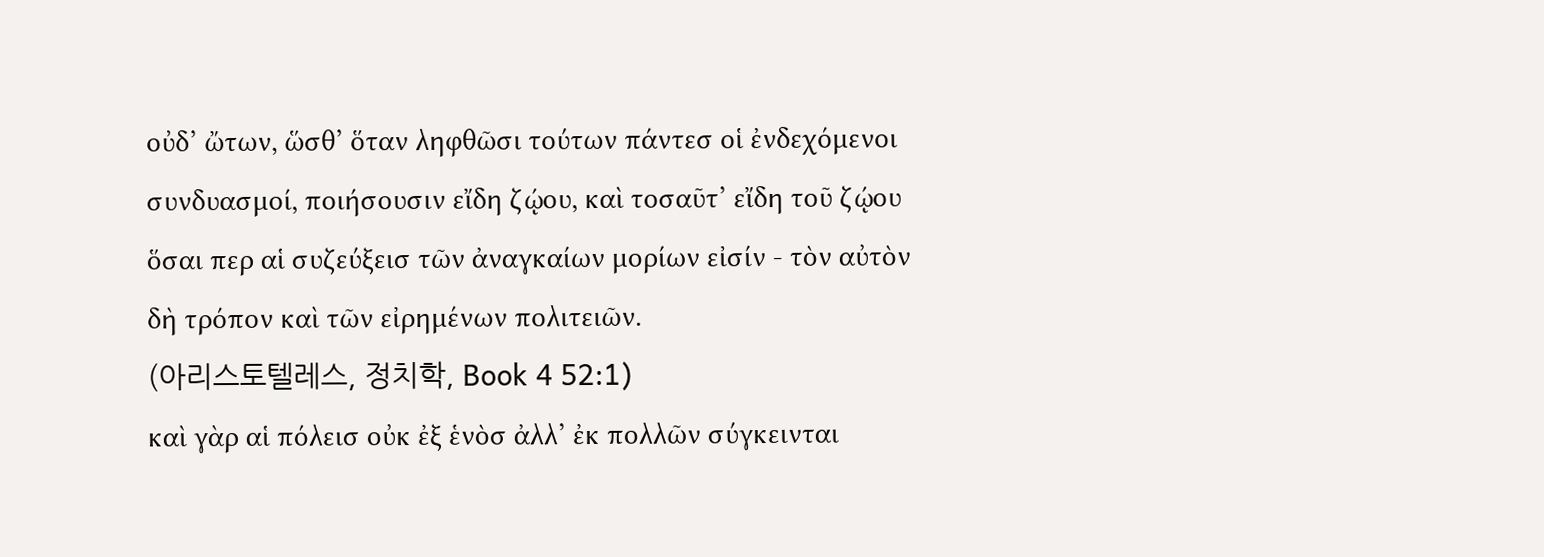οὐδ’ ὤτων, ὥσθ’ ὅταν ληφθῶσι τούτων πάντεσ οἱ ἐνδεχόμενοι συνδυασμοί, ποιήσουσιν εἴδη ζῴου, καὶ τοσαῦτ’ εἴδη τοῦ ζῴου ὅσαι περ αἱ συζεύξεισ τῶν ἀναγκαίων μορίων εἰσίν ‐ τὸν αὐτὸν δὴ τρόπον καὶ τῶν εἰρημένων πολιτειῶν.
(아리스토텔레스, 정치학, Book 4 52:1)
καὶ γὰρ αἱ πόλεισ οὐκ ἐξ ἑνὸσ ἀλλ’ ἐκ πολλῶν σύγκεινται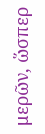μερῶν, ὥσπερ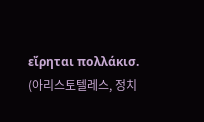εἴρηται πολλάκισ.
(아리스토텔레스, 정치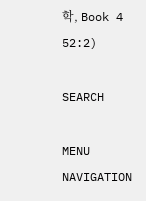학, Book 4 52:2)

SEARCH

MENU NAVIGATION